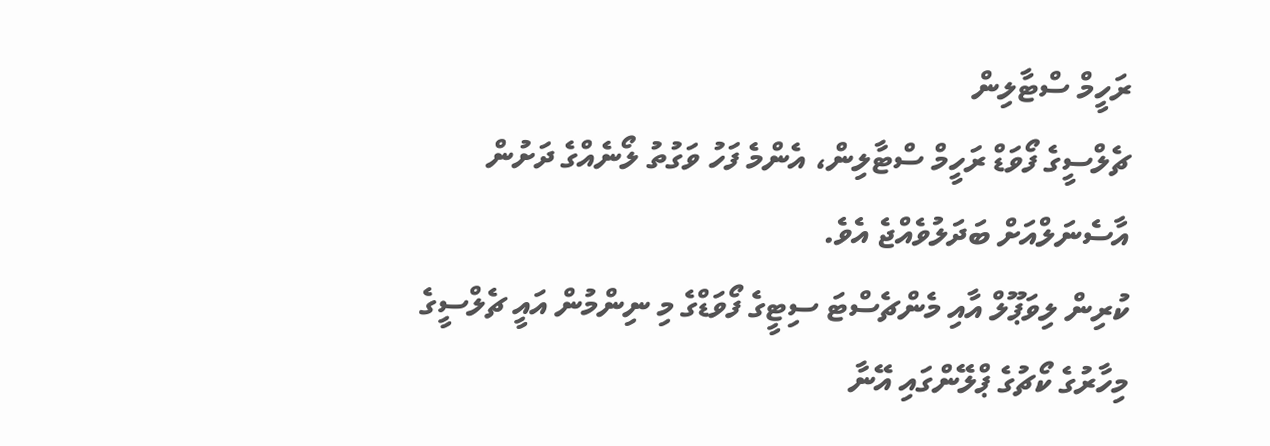ރަހީމް ސްޓާލިން
ޗެލްސީގެ ފޯވަޑް ރަހީމް ސްޓާލިން، އެންމެ ފަހު ވަގުތު ލޯނެއްގެ ދަށުން އާސެނަލްއަށް ބަދަލުވެއްޖެ އެވެ.
ކުރިން ލިވަޕޫލް އާއި މެންޗެސްޓަ ސިޓީގެ ފޯވަޑްގެ މި ނިންމުން އައީ ޗެލްސީގެ މިހާރުގެ ކޯޗުގެ ޕްލޭންގައި އޭނާ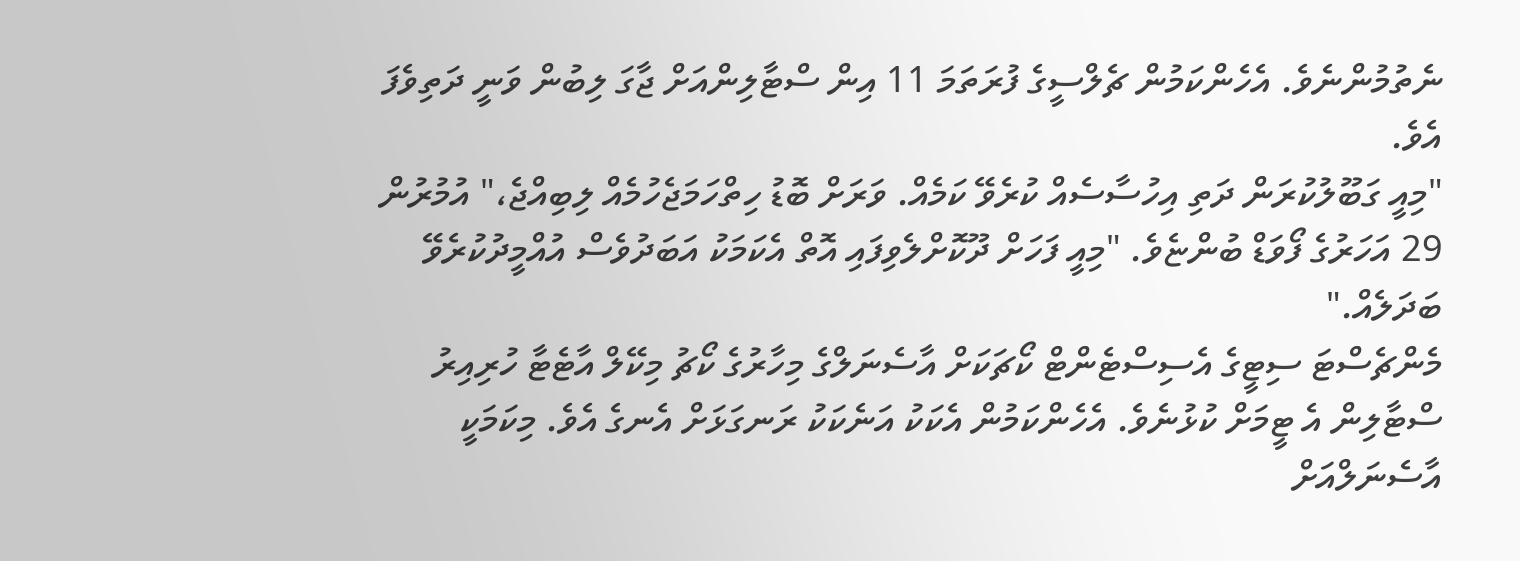ނެތުމުންނެވެ. އެހެންކަމުން ޗެލްސީގެ ފުރަތަމަ 11 އިން ސްޓާލިންއަށް ޖާގަ ލިބުން ވަނީ ދަތިވެފަ އެވެ.
"މިއީ ގަބޫލުކުރަން ދަތި އިހުސާސެއް ކުރެވޭ ކަމެއް. ވަރަށް ބޮޑު ހިތްހަމަޖެހުމެއް ލިބިއްޖެ،" އުމުރުން 29 އަހަރުގެ ފޯވަޑް ބުންޏެވެ. "މިއީ ފަހަށް ދޫކޮށްލެވިފައި އޮތް އެކަމަކު އަބަދުވެސް އުއްމީދުކުރެވޭ ބަދަލެއް."
މެންޗެސްޓަ ސިޓީގެ އެސިސްޓެންޓް ކޯޗަކަށް އާސެނަލްގެ މިހާރުގެ ކޯޗު މިކޭލް އާޓެޓާ ހުރިއިރު ސްޓާލިން އެ ޓީމަށް ކުޅުނެވެ. އެހެންކަމުން އެކަކު އަނެކަކު ރަނގަޅަށް އެނގެ އެވެ. މިކަމަކީ އާސެނަލްއަށް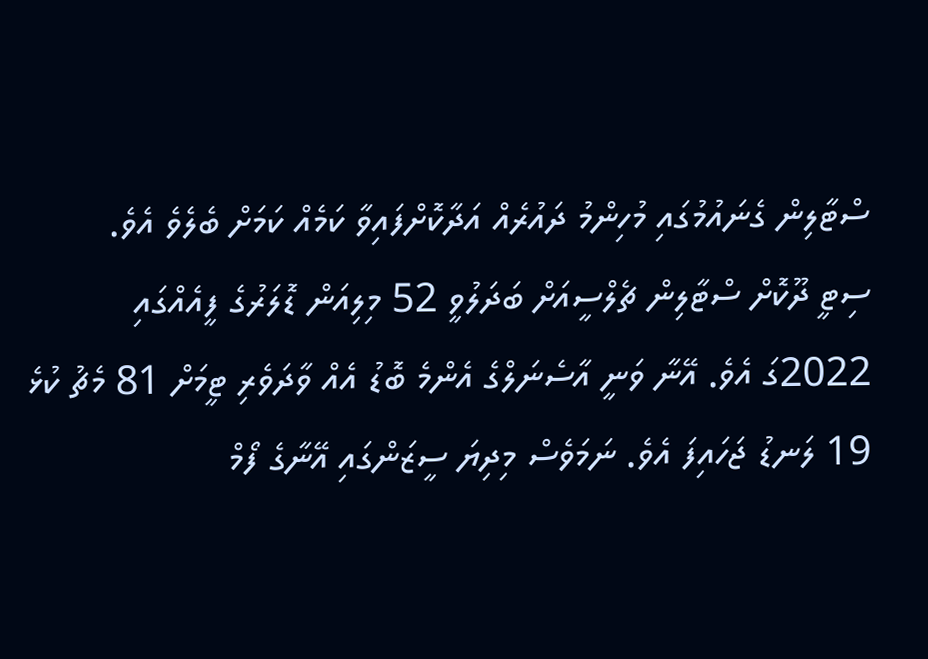ސްޓާލިން ގެނައުމުގައި މުހިންމު ދައުރެއް އަދާކޮށްފައިވާ ކަމެއް ކަމަށް ބެލެވެ އެވެ.
ސިޓީ ދޫކޮށް ސްޓާލިން ޗެލްސީއަށް ބަދަލުވީ 52 މިލިއަން ޑޮލަރުގެ ފީއެއްގައި 2022ގަ އެވެ. އޭނާ ވަނީ އާސެނަލްގެ އެންމެ ބޮޑު އެއް ވާދަވެރި ޓީމަށް 81 މެޗު ކުޅެ 19 ލަނޑު ޖަހައިފަ އެވެ. ނަމަވެސް މިދިޔަ ސީޒަންގައި އޭނާގެ ފޯމް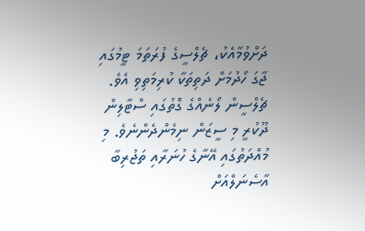ދަށްވުމާއެކު، ޗެލްސީގެ ފުރަތަމަ ޓީމުގައި ޖާގަ ހޯދުމަށް ދަތިތަކާ ކުރިމަތިވި އެވެ.
ޗެލްސީން ލޯނެއްގެ ގޮތުގައި ސްޓާލިން ދޫކުރީ މި ސީޒަން ނިމެންދެންނެވެ. މި މުއްދަތުގައި އޭނާގެ ހުނަރާއި ތަޖުރިބާ އާސެނަލްއަށް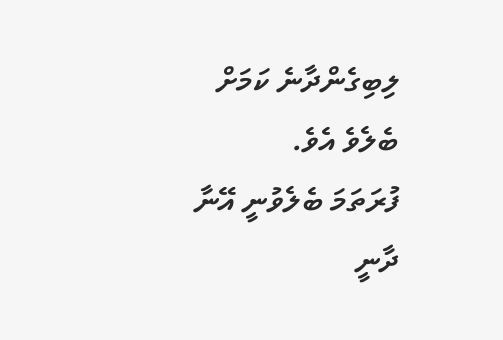ލިބިގެންދާނެ ކަމަށް ބެލެވެ އެވެ.
ފުރަތަމަ ބެލެވުނީ އޭނާ ދާނީ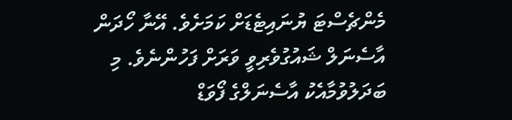މެންޗެސްޓަ ޔުނައިޓެޑަށް ކަމަށެވެ. އޭނާ ހޯދަން އާސެނަލް ޝައުގުވެރިވީ ވަރަށް ފަހުންނެވެ. މި ބަދަލުވުމާއެކު އާސެނަލްގެ ފޯވަޑް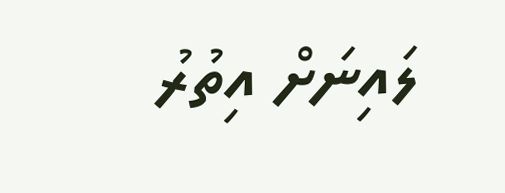ލައިނަށް އިތުރު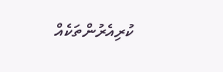ކުރިއެރުންތަކެއް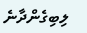ލިބިގެންދާނެ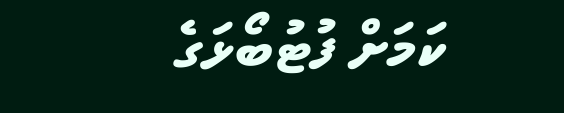ކަމަށް ފުޓުބޯޅަގެ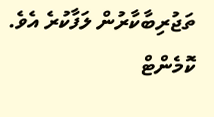ތަޖުރިބާކާރުން ލަފާކުރެ އެވެ.
ކޮމެންޓް